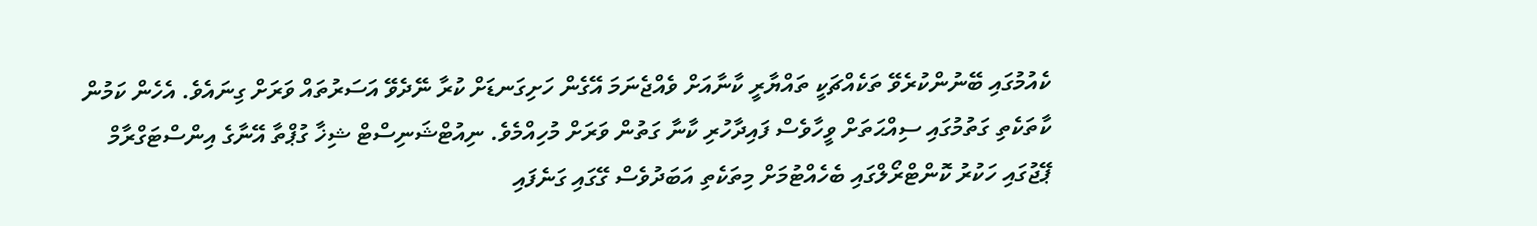ކެއުމުގައި ބޭނުންކުރެވޭ ތަކެއްޗަކީ ތައްޔާރީ ކާނާއަށް ވެއްޖެނަމަ އޭގެން ހަށިގަނޑަށް ކުރާ ނޭދެވޭ އަސަރުތައް ވަރަށް ގިނައެވެ. އެހެން ކަމުން ކާތަކެތި ގަތުމުގައި ސިއްޙަތަށް ވީހާވެސް ފައިދާހުރި ކާނާ ގަތުން ވަރަށް މުހިއްމެވެ. ނިއުޓްޝަނިސްޓް ޝިޚާ ގުޕްތާ އޭނާގެ އިންސްޓަގްރާމް ޕޭޖުގައި ހަކުރު ކޮންޓްރޯލްގައި ބެހެއްޓުމަށް މިތަކެތި އަބަދުވެސް ގޭގައި ގަނެފައި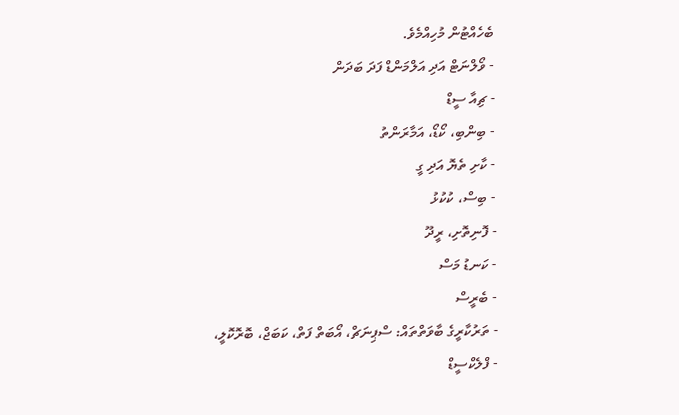ބެހެއްޓުން މުހިއްމެވެ.
- ވޯލްނަޓް އަދި އަލްމަންޑް ފަދަ ބަދަން
- ޗިއާ ސީޑް
- ބިންބި، ކޯޑޯ، އަމާރަންތު
- ކާށި ތެޔޮ އަދި ގީ
- ބިސް، ކުކުޅު
- ފޮނިތޮށި، ރީދޫ
- ކަނޑު މަސް
- ބެރީސް
- ތަރުކާރީގެ ބާވަތްތައް: ސްޕިނަޗް، އޯބަތް ފަތް، ކަބަޖް، ބޮރޮކޮލީ،
- ފްލެކްސީޑް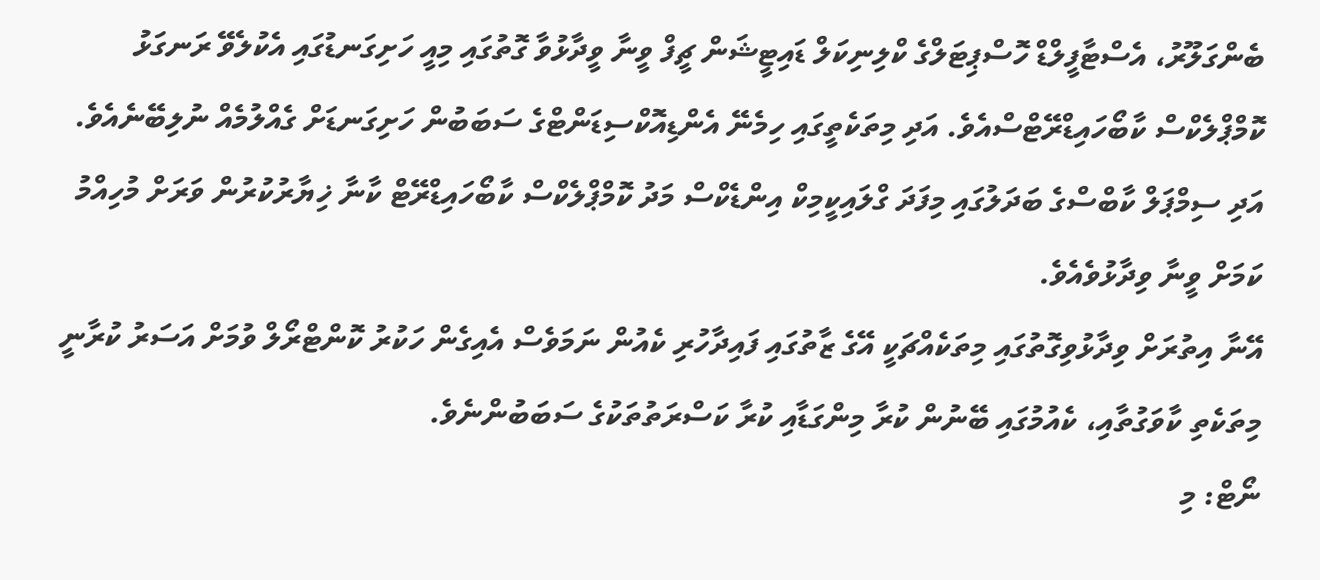ބެންގަލޫރު، އެސްޓާފީލްޑް ހޮސްޕިޓަލްގެ ކްލިނިކަލް ޑައިޓީޝަން ޗީފް ވީނާ ވީދާޅުވާ ގޮތުގައި މިއީ ހަށިގަނޑުގައި އެކުލެވޭ ރަނގަޅު ކޮމްޕްލެކްސް ކާބޯހައިޑްރޭޓްސްއެވެ. އަދި މިތަކެތީގައި ހިމެނޭ އެންޑިއޮކްސިޑަންޓްގެ ސަބަބުން ހަށިގަނޑަށް ގެއްލުމެއް ނުލިބޭނެއެވެ. އަދި ސިމްޕަލް ކާބްސްގެ ބަދަލުގައި މިފަދަ ގްލައިކީމިކް އިންޑެކްސް މަދު ކޮމްޕްލެކްސް ކާބޯހައިޑްރޭޓް ކާނާ ޚިޔާރުކުރުން ވަރަށް މުހިއްމު ކަމަށް ވީނާ ވިދާޅުވެއެވެ.
އޭނާ އިތުރަށް ވިދާޅުވިގޮތުގައި މިތަކެއްޗަކީ އޭގެ ޒާތުގައި ފައިދާހުރި ކެއުން ނަމަވެސް އެއިގެން ހަކުރު ކޮންޓްރޯލް ވުމަށް އަސަރު ކުރާނީ މިތަކެތި ކާވަގުތާއި، ކެއުމުގައި ބޭނުން ކުރާ މިންގަޑާއި ކުރާ ކަސްރަތުތަކުގެ ސަބަބުންނެވެ.
ނޯޓް: މި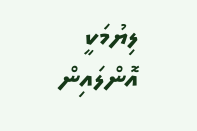ލިޔުމަކީ އޮންލައިން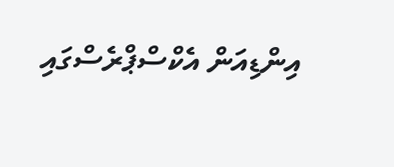އިންޑިއަން އެކްސްޕްރެސްގައި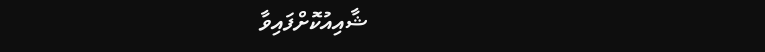ޝާއިއުކޮށްފައިވާ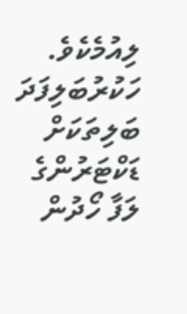ލިއުމެކެވެ. ހަކުރުބަލިފަދަ ބަލިތަކަށް ޑަކްޓަރުންގެ ލަފާ ހޯދުން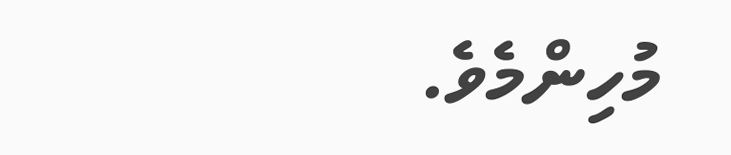މުހިންމެވެ.